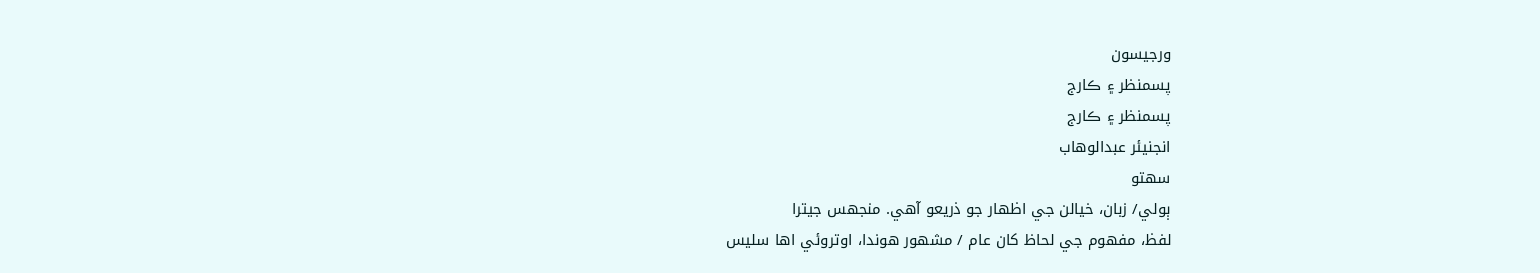ورجيسون
پسمنظر ۽ ڪارج
پسمنظر ۽ ڪارج
انجنيئر عبدالوهاب
سهتو
ٻولي/ زبان، خيالن جي اظهار جو ذريعو آهي. منجهس جيترا
لفظ، مفهوم جي لحاظ کان عام / مشهور هوندا، اوتروئي اها سليس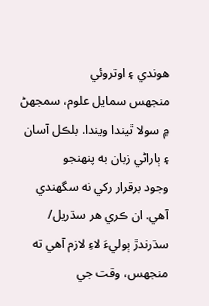هوندي ۽ اوتروئي
منجهس سمايل علوم، سمجهڻ ۾ سولا ٿيندا ويندا. بلڪل آسان ۽ ٻاراڻي زبان به پنهنجو
وجود برقرار رکي نه سگهندي آهي. ان ڪري هر سڌريل/ سڌرندڙ ٻوليءَ لاءِ لازم آهي ته
منجهس، وقت جي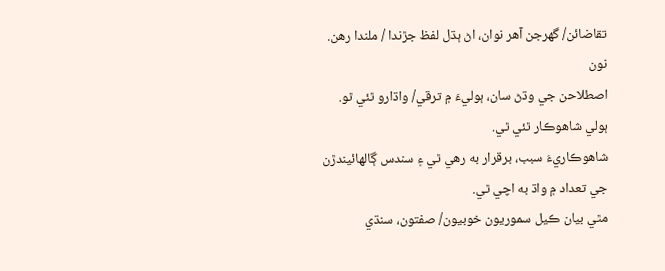تقاضائن/ گهرجن آهر نوان، اڻ ٻڌل لفظ جڙندا / ملندا رهن. نون
اصطلاحن جي وڌڻ سان، ٻوليءَ ۾ ترقي/ واڌارو ٿئي ٿو. ٻولي شاهوڪار ٿئي ٿي.
شاهوڪاريءَ سبب، برقرار به رهي ٿي ۽ سندس ڳالهائيندڙن جي تعداد ۾ واڌ به اچي ٿي.
مٿي بيان ڪيل سموريون خوبيون/ صفتون، سنڌي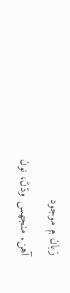زبان ۾ موجود
آهن. منجهس وڌڻ، نون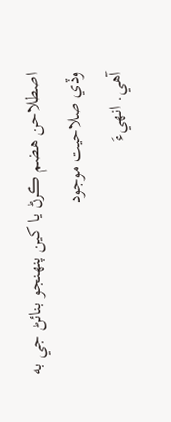اصطلاحن هضم ڪرڻ يا کين پنهنجو بنائڻ جي به وڏي صلاحيت موجود
آهي. انهيءَ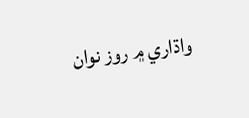واڌاري ۾ روز نوان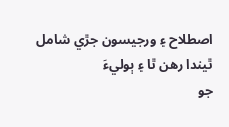اصطلاح ۽ ورجيسون جڙي شامل ٿيندا رهن ٿا ۽ ٻوليءَ
جو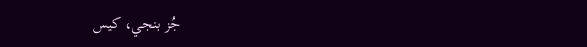جُز بنجي، کيس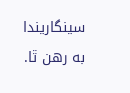سينگاريندا به رهن ٿا.